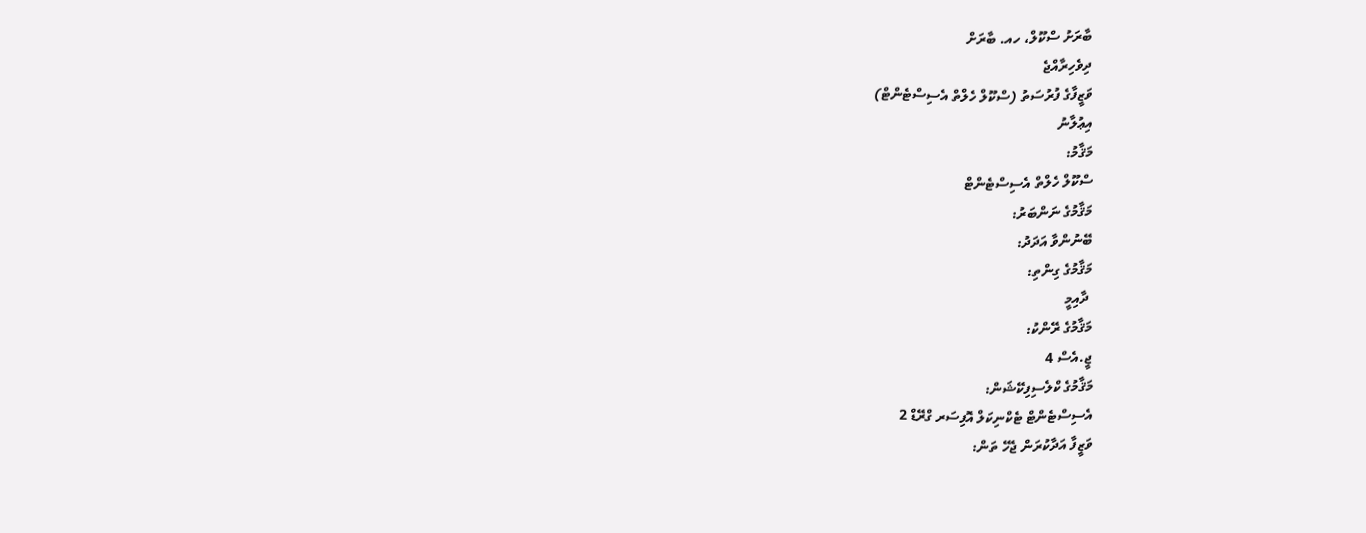ބާރަށު ސްކޫލް، ހއ. ބާރަށް
ދިވެހިރާއްޖެ
ވަޒީފާގެ ފުރުސަތު (ސްކޫލް ހެލްތް އެސިސްޓެންޓް)
އިޢުލާނު
މަޤާމު:
ސްކޫލް ހެލްތް އެސިސްޓެންޓް
މަޤާމުގެ ނަންބަރު:
ބޭނުންވާ އަދަދު:
މަޤާމުގެ ގިންތި:
 ދާއިމީ
މަޤާމުގެ ރޭންކު:
ޖީ.އެސް 4
މަޤާމުގެ ކްލެސިފިކޭޝަން:
އެސިސްޓެންޓް ޓެކްނިކަލް އޮފިސަރ ގްރޭޑް 2
ވަޒީފާ އަދާކުރަން ޖެހޭ ތަން: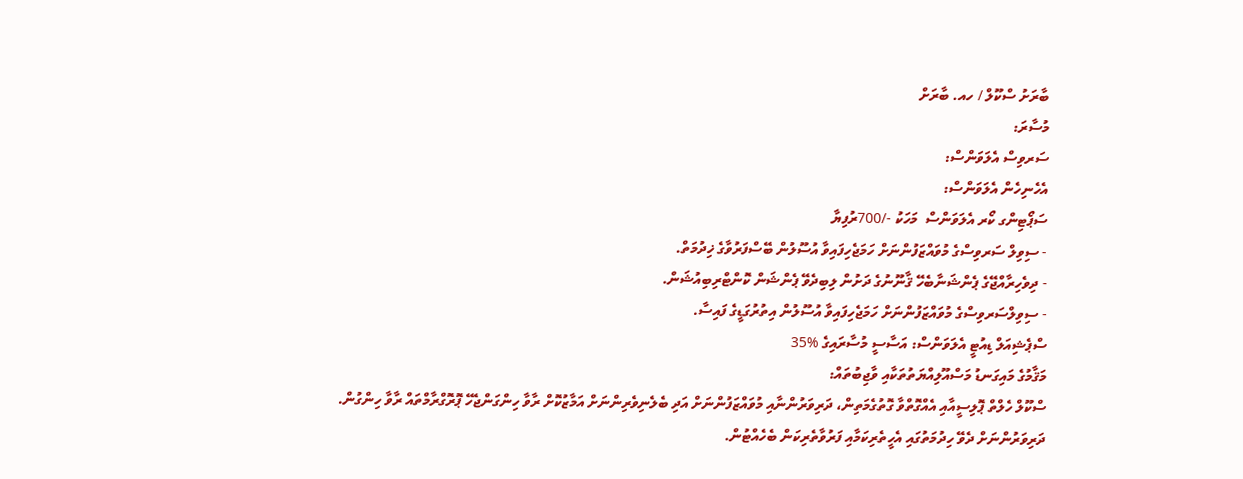ބާރަށު ސްކޫލް / ހއ. ބާރަށް
މުސާރަ:
ސަރވިސް އެލަވަންސް:
އެހެނިހެން އެލަވަންސް:
ސަޕޯޓިންގ ކޯރ އެލަވަންސް  މަހަކު -/700ރުފިޔާ
- ސިވިލް ސަރވިސްގެ މުވައްޒަފުންނަށް ހަމަޖެހިފައިވާ އުސޫލުން ބޭސްފަރުވާގެ ޚިދުމަތް.
- ދިވެހިރާއްޖޭގެ ޕެންޝަނާބެހޭ ޤާނޫނުގެ ދަށުން ލިބިދެވޭ ޕެންޝަން ކޮންޓްރިބިއުޝަން.
- ސިވިލްސަރވިސްގެ މުވައްޒަފުންނަށް ހަމަޖެހިފައިވާ އުސޫލުން އިތުރުގަޑީގެ ފައިސާ.
ސްޕެޝިއަލް ޑިއުޓީ އެލަވަންސް: އަސާސީ މުސާރައިގެ %35
މަޤާމުގެ މައިގަނޑު މަސްއޫލިއްޔަތުތަކާއި ވާޖިބުތައް:
ސްކޫލް ހެލްތް ޕޮލިސީއާއި އެއްގޮތްވާ ގޮތުގެމަތިން، ދަރިވަރުންނާއި މުވައްޒަފުންނަށް އަދި ބެލެނިވެރިންނަށް އަމާޒުކޮށް ރާވާ ހިންގަންޖެހޭ ޕޮރޮގްރާމްތައް ރާވާ ހިންގުން.
ދަރިވަރުންނަށް ދެވޭ ހިދުމަތުގައި އެހީތެރިކަމާއި ފަރުވާތެރިކަން ބެހެއްޓުން.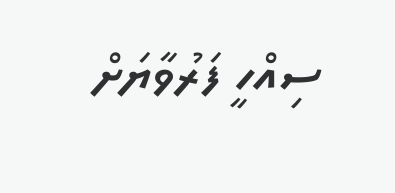ސިއްހީ ފަރުވާޔަށް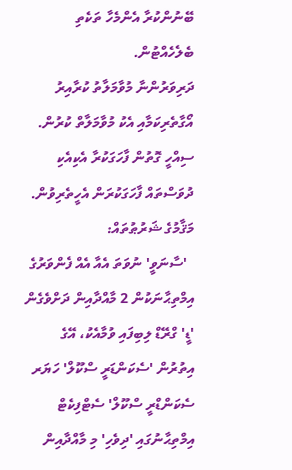ބޭނުންކުރާ އެންމެހާ ތަކެތި ބެލެހެއްޓުން.
ދަރިވަރުންނާ މުވާމަލާތު ކުރާއިރު އޯގާތެރިކަމާއި އެކު މުވާމަލާތް ކުރުން.
ސިއްހީ ގޮތުން ފާހަގަކުރާ އެކިއެކި ދުވަސްތައް ފާހަގަކުރަން އެހީތެރިވުން.
މަޤާމުގެ ޝަރުޠުތައް:
  'ސާނަވީ' ނުވަތަ އެއާ އެއް ފެންވަރުގެ އިމްތިޙާނަކުން 2 މާއްދާއިން ދަށްވެގެން 'ޑީ' ގްރޭޑް ލިބިފައި ވުމާއެކު، އޭގެ އިތުރުން 'ސެކަންޑަރީ ސްކޫލް' ހަޔަރ ސެކަންޑްރީ ސްކޫލް' ސެޓްފިކެޓް އިމްތިޙާނުގައި 'ދިވެހި' މި މާއްދާއިން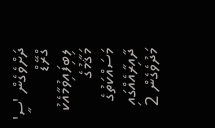ދަށްވެގެން 'ސީ' ގްރޭޑް ލިބިފައިވުމާއެކު މަޤާމުގެ މަސައްކަތުގެ ދާއިރާއެއްގައި މަދުވެގެން 2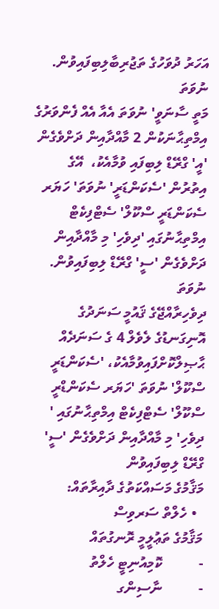އަހަރު ދުވަހުގެ ތަޖުރިބާލިބިފައިވުން.
ނުވަތަ
މަތީ ސާނަވީ' ނުވަތަ އެއާ އެއް ފެންވަރުގެ އިމްތިޙާނަކުން 2 މާއްދާއިން ދަށްވެގެން 'އީ' ގްރޭޑް ލިބިފައި ވުމާއެކު،  އޭގެ އިތުރުން 'ސެކަންޑަރީ' ނުވަތަ' ހަޔަރ ސެކަންޑަރީ ސްކޫލް' ސެޓްފިކެޓް އިމްތިޙާނުގައި 'ދިވެހި' މި މާއްދާއިން ދަށްވެގެން 'ސީ' ގްރޭޑް ލިބިފައިވުން.
ނުވަތަ
ދިވެހިރާއްޖޭގެ ޤައުމީ ސަނަދުގެ އޮނިގަނޑުގެ ލެވެލް 4 ގެ ސަނަދެއް ޙާޞިލްކޮށްފައިވުމާއެކު، 'ސެކަންޑަރީ ސްކޫލް' ނުވަތަ 'ހަޔަރ ސެކަންޑްރީ ސްކޫލް' ސެޓްފިކެޓް އިމްތިޙާނުގައި ' ދިވެހި' މި މާއްދާއިން ދަށްވެގެން 'ސީ' ގްރޭޑް ލިބިފައިވުން
މަޤާމުގެ މަސައްކަތުގެ ދާއިރާތައް:
  • ހެލްތް ސަރވިސް
މަޤާމުގެ ތަޢުލީމީ ރޮނގުތައް
-          ކޮމިއުނިޓީ ހެލްތު
-          ނާސިންގ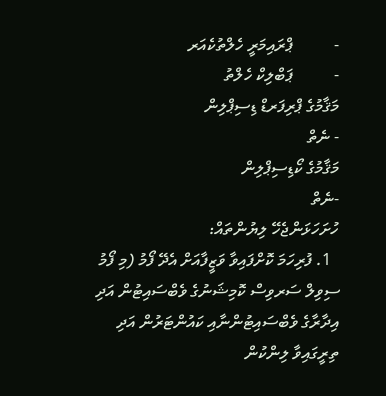-          ޕްރައިމަރީ ހެލްތުކެއަރ
-          ޕަބްލިކް ހެލްތު
މަޤާމުގެ ޕްރިފަރޑް ޑިސިޕްލިން
- ނެތް
މަޤާމުގެ ކޯޑިސިޕްލިން
-ނެތް
ހުށަހަޅަންޖެހޭ ލިޔުންތައް:
  1. ފުރިހަމަ ކޮށްފައިވާ ވަޒީފާއަށް އެދޭ ފޯމު (މި ފޯމު ސިވިލް ސަރވިސް ކޮމިޝަނުގެ ވެބްސައިޓުން އަދި އިދާރާގެ ވެބްސައިޓުންނާއި ކައުންޓަރުން އަދި ތިރީގައިވާ ލިންކުން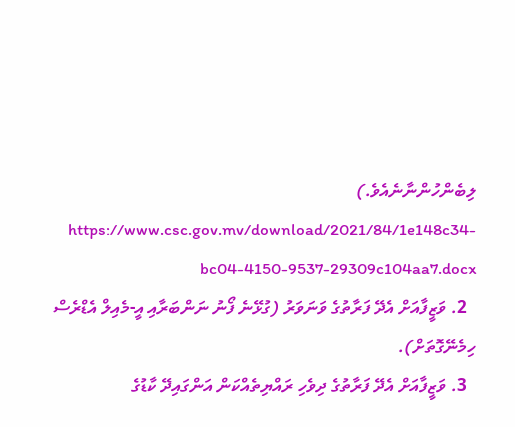ލިބެންހުންނާނެއެވެ.)  https://www.csc.gov.mv/download/2021/84/1e148c34-bc04-4150-9537-29309c104aa7.docx
  2. ވަޒީފާއަށް އެދޭ ފަރާތުގެ ވަނަވަރު (ގުޅޭނެ ފޯނު ނަންބަރާއި އީ-މެއިލް އެޑްރެސް ހިމެނޭގޮތަށް).
  3. ވަޒީފާއަށް އެދޭ ފަރާތުގެ ދިވެހި ރައްޔިތެއްކަން އަންގައިދޭ ކާޑުގެ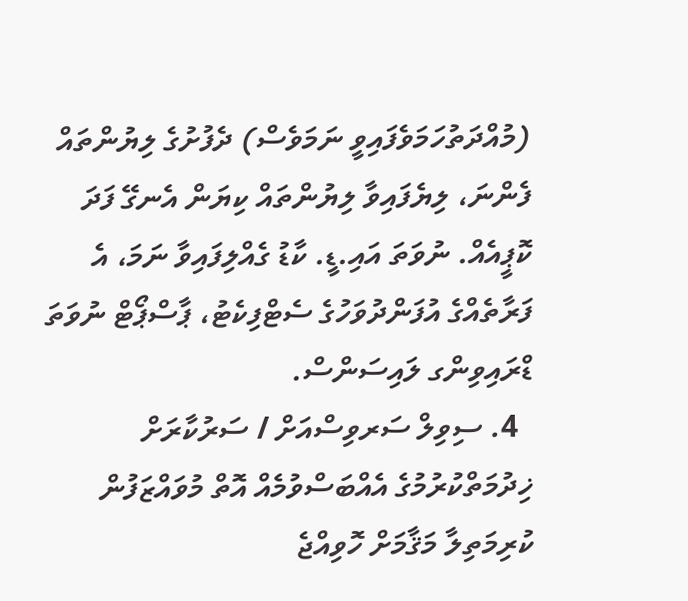(މުއްދަތުހަމަވެފައިވީ ނަމަވެސް) ދެފުށުގެ ލިޔުންތައް ފެންނަ، ލިޔެފައިވާ ލިޔުންތައް ކިޔަން އެނގޭ ފަދަ ކޮޕީއެއް. ނުވަތަ އައި.ޑީ. ކާޑު ގެއްލިފައިވާ ނަމަ، އެ ފަރާތެއްގެ އުފަންދުވަހުގެ ސެޓްފިކެޓު، ޕާސްޕޯޓް ނުވަތަ ޑްރައިވިންގ ލައިސަންސް.
  4. ސިވިލް ސަރވިސްއަށް / ސަރުކާރަށް ޚިދުމަތްކުރުމުގެ އެއްބަސްވުމެއް އޮތް މުވައްޒަފުން ކުރިމަތިލާ މަޤާމަށް ހޮވިއްޖެ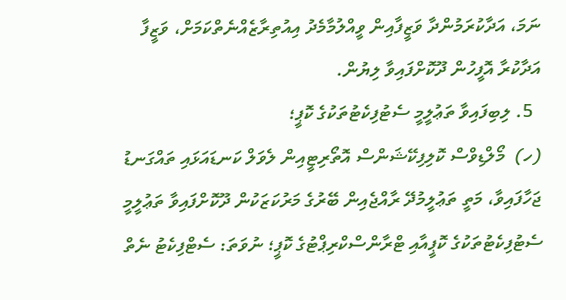ނަމަ، އަދާކުރަމުންދާ ވަޒީފާއިން ވީއްލުމާމެދު އިއުތިރާޒެއްނެތްކަމަށް، ވަޒީފާ އަދާކުރާ އޮފީހުން ދޫކޮށްފައިވާ ލިޔުން.
  5. ލިބިފައިވާ ތަޢުލީމީ ސެޓުފިކެޓުތަކުގެ ކޮޕީ؛
(ހ)  މޯލްޑިވްސް ކޮލިފިކޭޝަންސް އޮތޯރިޓީއިން ލެވަލް ކަނޑައަޅައި ތައްގަނޑު ޖަހާފައިވާ، މަތީ ތަޢުލީމުދޭ ރާއްޖެއިން ބޭރުގެ މަރުކަޒަކުން ދޫކޮށްފައިވާ ތަޢުލީމީ ސެޓުފިކެޓުތަކުގެ ކޮޕީއާއި ޓްރާންސްކްރިޕްޓުގެ ކޮޕީ؛ ނުވަތަ: ސެޓްފިކެޓު ނެތް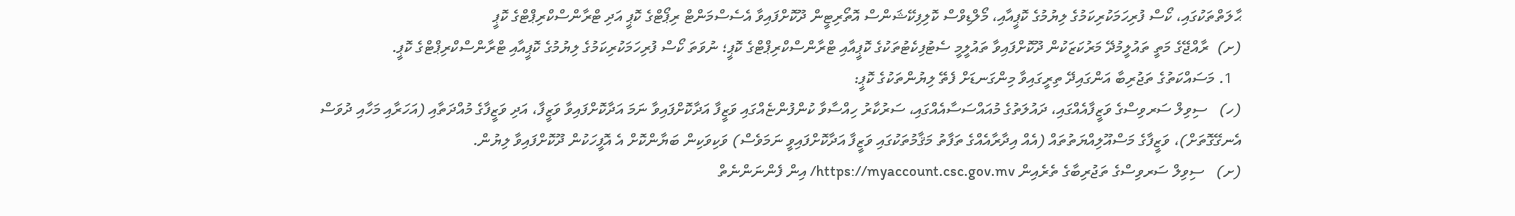ޙާލަތްތަކުގައި، ކޯސް ފުރިހަމަކުރިކަމުގެ ލިޔުމުގެ ކޮޕީއާއި، މޯލްޑިވްސް ކޮލިފިކޭޝަންސް އޮތޯރިޓީން ދޫކޮށްފައިވާ އެސެސްމަންޓް ރިޕޯޓްގެ ކޮޕީ އަދި ޓްރާންސްކްރިޕްޓްގެ ކޮޕީ
(ށ)  ރާއްޖޭގެ މަތީ ތައުލީމުދޭ މަރުކަޒަކުން ދޫކޮށްފައިވާ ތައުލީމީ ސެޓުފިކެޓުތަކުގެ ކޮޕީއާއި ޓްރާންސްކްރިޕްޓްގެ ކޮޕީ؛ ނުވަތަ ކޯސް ފުރިހަމަކުރިކަމުގެ ލިޔުމުގެ ކޮޕީއާއި ޓްރާންސްކްރިޕްޓްގެ ކޮޕީ.
  1. މަސައްކަތުގެ ތަޖުރިބާ އަންގައިދޭ ތިރީގައިވާ މިންގަނޑަށް ފެތޭ ލިޔުންތަކުގެ ކޮޕީ:
(ހ)   ސިވިލް ސަރވިސްގެ ވަޒީފާއެއްގައި، ދައުލަތުގެ މުއައްސަސާއެއްގައި، ސަރުކާރު ހިއްސާވާ ކުންފުންޏެއްގައި ވަޒީފާ އަދާކޮށްފައިވާ ނަމަ އަދާކޮށްފައިވާ ވަޒީފާ، އަދި ވަޒީފާގެ މުއްދަތާއި (އަހަރާއި މަހާއި ދުވަސް އެނގޭގޮތަށް)، ވަޒީފާގެ މަސްއޫލިއްޔަތުތައް (އެއް އިދާރާއެއްގެ ތަފާތު މަޤާމުތަކުގައި ވަޒީފާ އަދާކޮށްފައިވީ ނަމަވެސް) ވަކިވަކިން ބަޔާންކޮށް އެ އޮފީހަކުން ދޫކޮށްފައިވާ ލިޔުން.
(ށ)   ސިވިލް ސަރވިސްގެ ތަޖުރިބާގެ ތެރެއިން https://myaccount.csc.gov.mv/ އިން ފެންނަންނެތް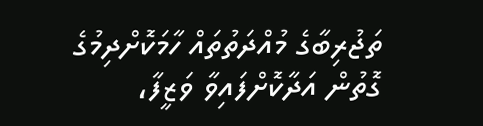ތަޖުރިބާގެ މުއްދަތުތައް ހާމަކޮށްދިމުގެ ގޮތުން އަދާކޮށްފައިވާ ވަޒީފާ،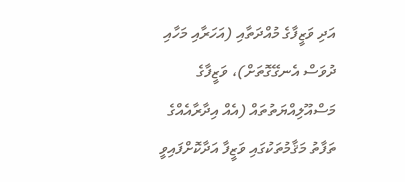އަދި ވަޒީފާގެ މުއްދަތާއި (އަހަރާއި މަހާއި ދުވަސް އެނގޭގޮތަށް)، ވަޒީފާގެ މަސްއޫލިއްޔަތުތައް (އެއް އިދާރާއެއްގެ ތަފާތު މަޤާމުތަކުގައި ވަޒީފާ އަދާކޮށްފައިވީ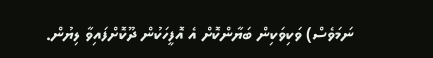ނަމަވެސް) ވަކިވަކިން ބަޔާންކޮށް އެ އޮފީހަކުން ދޫކޮށްފައިވާ ލިޔުން.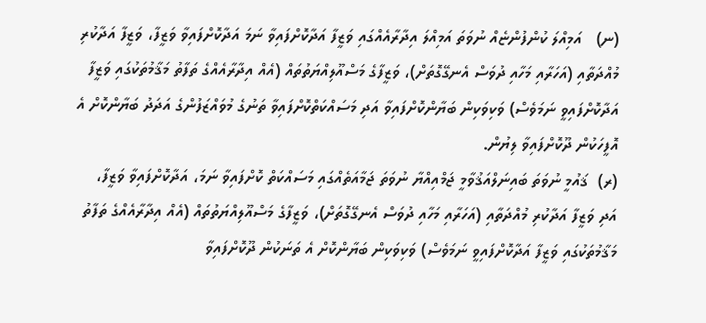(ނ)   އަމިއްލަ ކުންފުންޏެއް ނުވަތަ އަމިއްލަ އިދާރާއެއްގައި ވަޒީފާ އަދާކޮށްފައިވާ ނަމަ އަދާކޮށްފައިވާ ވަޒީފާ، ވަޒީފާ އަދާކުރި މުއްދަތާއި (އަހަރާއި މަހާއި ދުވަސް އެނގޭގޮތަށް)، ވަޒީފާގެ މަސްއޫލިއްޔަތުތައް (އެއް އިދާރާއެއްގެ ތަފާތު މަޤާމުތަކުގައި ވަޒީފާ އަދާކޮށްފައިވީ ނަމަވެސް) ވަކިވަކިން ބަޔާންކޮށްފައިވާ އަދި މަސައްކަތްކޮށްފައިވާ ތަނުގެ މުވައްޒަފުންގެ އަދަދު ބަޔާންކޮށް އެ އޮފީހަކުން ދޫކޮށްފައިވާ ލިޔުން.
(ރ)  ޤައުމީ ނުވަތަ ބައިނަލްއަޤުވާމީ ޖަމްއިއްޔާ ނުވަތަ ޖަމާއަތެއްގައި މަސައްކަތް ކޮށްފައިވާ ނަމަ، އަދާކޮށްފައިވާ ވަޒީފާ، އަދި ވަޒީފާ އަދާކުރި މުއްދަތާއި (އަހަރާއި މަހާއި ދުވަސް އެނގޭގޮތަށް)، ވަޒީފާގެ މަސްއޫލިއްޔަތުތައް (އެއް އިދާރާއެއްގެ ތަފާތު މަޤާމުތަކުގައި ވަޒީފާ އަދާކޮށްފައިވީ ނަމަވެސް) ވަކިވަކިން ބަޔާންކޮށް އެ ތަނަކުން ދޫކޮށްފައިވާ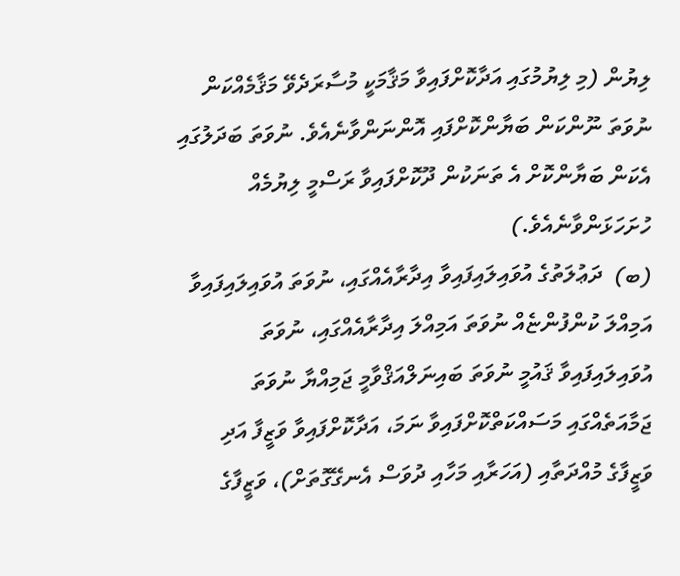ލިޔުން (މި ލިޔުމުގައި އަދާކޮށްފައިވާ މަޤާމަކީ މުސާރަދެވޭ މަޤާމެއްކަން ނުވަތަ ނޫންކަން ބަޔާންކޮށްފައި އޮންނަންވާނެއެވެ. ނުވަތަ ބަދަލުގައި އެކަން ބަޔާންކޮށް އެ ތަނަކުން ދޫކޮށްފައިވާ ރަސްމީ ލިޔުމެއް ހުށަހަޅަންވާނެއެވެ.)
(ބ)  ދަޢުލަތުގެ އުވައިލައިފައިވާ އިދާރާއެއްގައި، ނުވަތަ އުވައިލައިފައިވާ އަމިއްލަ ކުންފުންޏެއް ނުވަތަ އަމިއްލަ އިދާރާއެއްގައި، ނުވަތަ އުވައިލައިފައިވާ ޤައުމީ ނުވަތަ ބައިނަލްއަޤްވާމީ ޖަމިއްޔާ ނުވަތަ ޖަމާއަތެއްގައި މަސައްކަތްކޮށްފައިވާ ނަމަ، އަދާކޮށްފައިވާ ވަޒީފާ އަދި ވަޒީފާގެ މުއްދަތާއި (އަހަރާއި މަހާއި ދުވަސް އެނގޭގޮތަށް)، ވަޒީފާގެ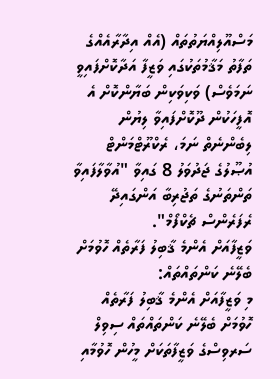މަސްއޫލިއްޔަތުތައް (އެއް އިދާރާއެއްގެ ތަފާތު މަޤާމުތަކުގައި ވަޒީފާ އަދާކޮށްފައިވީ ނަމަވެސް) ވަކިވަކިން ބަޔާންކޮށް އެ އޮފީހަކުން ދޫކޮށްފައިވާ ލިޔުން ލިބެންނެތް ނަމަ، ރެކްރޫޓްމަންޓް އުޞޫލުގެ ޖަދުވަލު 8 ގައިވާ "އުވާލާފައިވާ ތަންތަނުގެ ތަޖުރިބާ އަންގައިދޭ ރެފަރެންސް ޗެކްފޯމް".
ވަޒީފާއަށް އެންމެ ޤާބިލު ފަރާތެއް ހޮވުމަށް ބެލޭނެ ކަންތައްތައް:
މި ވަޒީފާއަށް އެންމެ ޤާބިލު ފަރާތެއް ހޮވުމަށް ބެލޭނެ ކަންތައްތައް ސިވިލް ސަރވިސްގެ ވަޒީފާތަކަށް މީހުން ހޮވުމާއި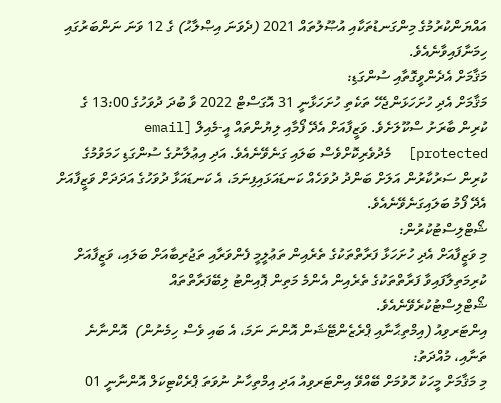އައްޔަންކުރުމުގެ މިންގަނޑުތަކާއި އުޞޫލުތައް 2021 (ދެވަނަ އިޞްލާޙު) ގެ 12 ވަނަ ނަންބަރުގައި ހިމަނާފައިވާނެއެވެ.
މަޤާމަށް އެދެންވީގޮތާއި ސުންގަޑި:
މަޤާމަށް އެދި ހުށަހަޅަންޖެހޭ ތަކެތި ހުށަހަޅާނީ 31 އޮގަސްޓް 2022 ވާ ބުދަ ދުވަހުގެ 13:00 ގެ ކުރިން ބާރަށު ސްކޫލަށެވެ. ވަޒީފާއަށް އެދޭ ފޯމާއި ލިޔުންތައް އީ-މެއިލް [email protected]  މެދުވެރިކޮށްވެސް ބަލައި ގަނެވޭނެއެވެ. އަދި އިޢުލާނުގެ ސުންގަޑި ހަމަވުމުގެ  ކުރިން ސަރުކާރުން އަލަށް ބަންދު ދުވަހެއް ކަނޑައަޅައިފިނަމަ، އެ ކަނޑައަޅާ ދުވަހުގެ އަދަދަށް ވަޒީފާއަށް އެދޭ ފޯމު ބަލައިގަނެވޭނެއެވެ.
ޝޯޓްލިސްޓުކުރުން:
މި ވަޒީފާއަށް އެދި ހުށަހަޅާ ފަރާތްތަކުގެ ތެރެއިން ތަޢުލީމީ ފެންވަރާއި ތަޖުރިބާއަށް ބަލައި، ވަޒީފާއަށް ކުރިމަތިލާފައިވާ ފަރާތްތަކުގެ ތެރެއިން އެންމެ މަތިން ޕޮއިންޓު ލިބޭފަރާތްތައް ޝޯޓްލިސްޓުކުރެވޭނެއެވެ.
އިންޓަރވިއު (އިމްތިޙާނާއި ޕްރެޒެންޓޭޝަން އޮންނަ ނަމަ، އެ ބައި ވެސް ހިމެނުން)  އޮންނާނެ ތަނާއި، މުއްދަތު:
މި މަޤާމަށް މީހަކު ހޮވުމަށް ބޭއްވޭ އިންޓަރވިއު އަދި އިމްތިހާނު ނުވަތަ ޕްރެކްޓިކަލް އޮންނާނީ 01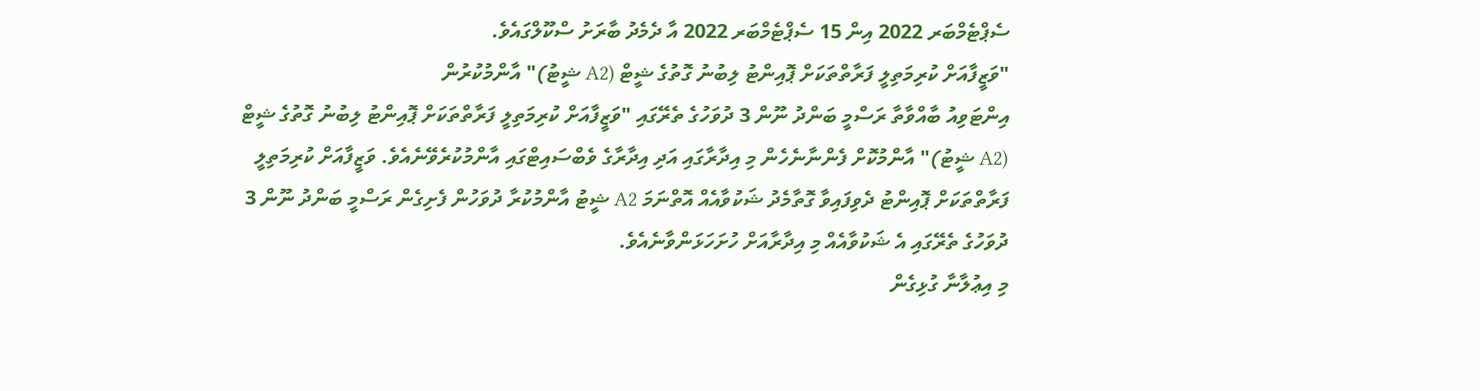ސެޕްޓެމްބަރ 2022 އިން 15 ސެޕްޓެމްބަރ 2022 އާ ދެމެދު ބާރަށު ސްކޫލްގައެވެ.
"ވަޒީފާއަށް ކުރިމަތިލީ ފަރާތްތަކަށް ޕޮއިންޓު ލިބުނު ގޮތުގެ ޝީޓް (A2 ޝީޓު)" އާންމުކުރުން
އިންޓަވިއު ބާއްވާތާ ރަސްމީ ބަންދު ނޫން 3 ދުވަހުގެ ތެރޭގައި "ވަޒީފާއަށް ކުރިމަތިލީ ފަރާތްތަކަށް ޕޮއިންޓު ލިބުނު ގޮތުގެ ޝީޓް (A2 ޝީޓު)" އާންމުކޮށް ފެންނާނެހެން މި އިދާރާގައި އަދި އިދާރާގެ ވެބްސައިޓްގައި އާންމުކުރެވޭނެއެވެ. ވަޒީފާއަށް ކުރިމަތިލީ ފަރާތްތަކަށް ޕޮއިންޓު ދެވިފައިވާ ގޮތާމެދު ޝަކުވާއެއް އޮތްނަމަ A2 ޝީޓު އާންމުކުރާ ދުވަހުން ފެށިގެން ރަސްމީ ބަންދު ނޫން 3 ދުވަހުގެ ތެރޭގައި އެ ޝަކުވާއެއް މި އިދާރާއަށް ހުށަހަޅަންވާނެއެވެ.
މި އިޢުލާނާ ގުޅިގެން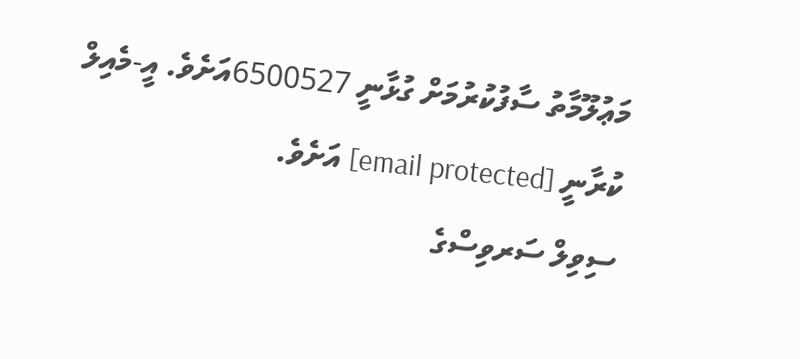މަޢުލޫމާތު ސާފުކުރުމަށް ގުޅާނީ 6500527އަށެވެ. އީ-މެއިލް ކުރާނީ [email protected] އަށެވެ.
ސިވިލް ސަރވިސްގެ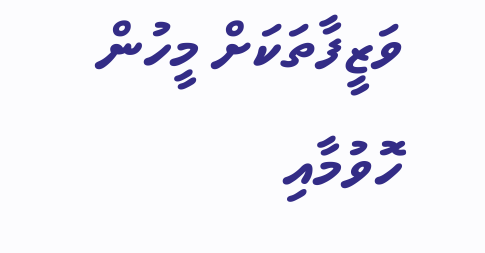ވަޒީފާތަކަށް މީހުން ހޮވުމާއި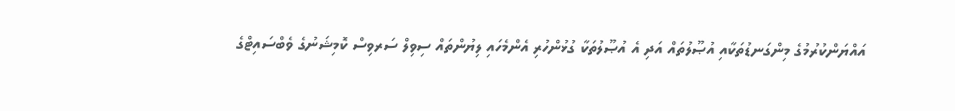އައްޔަންކުރުމުގެ މިންގަނޑުތަކާއި އުޞޫލުތައް އަދި އެ އުޞޫލުތަކާ ގުޅުންހުރި އެންމެހައި ލިޔުންތައް ސިވިލް ސަރވިސް ކޮމިޝަނުގެ ވެބްސައިޓްގެ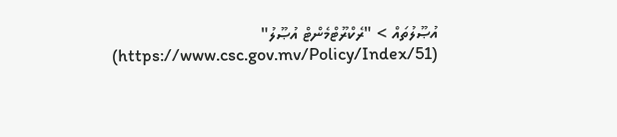އުޞޫލުތައް > "ރެކްރޫޓްމެންޓް އުޞޫލު" (https://www.csc.gov.mv/Policy/Index/51)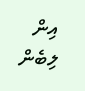އިން ލިބެން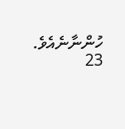ހުންނާނެއެވެ.
23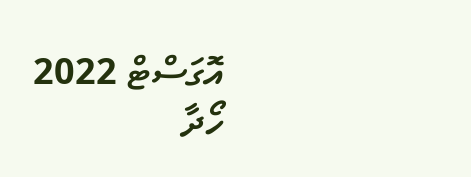އޮގަސްޓް 2022
ހޯދާ